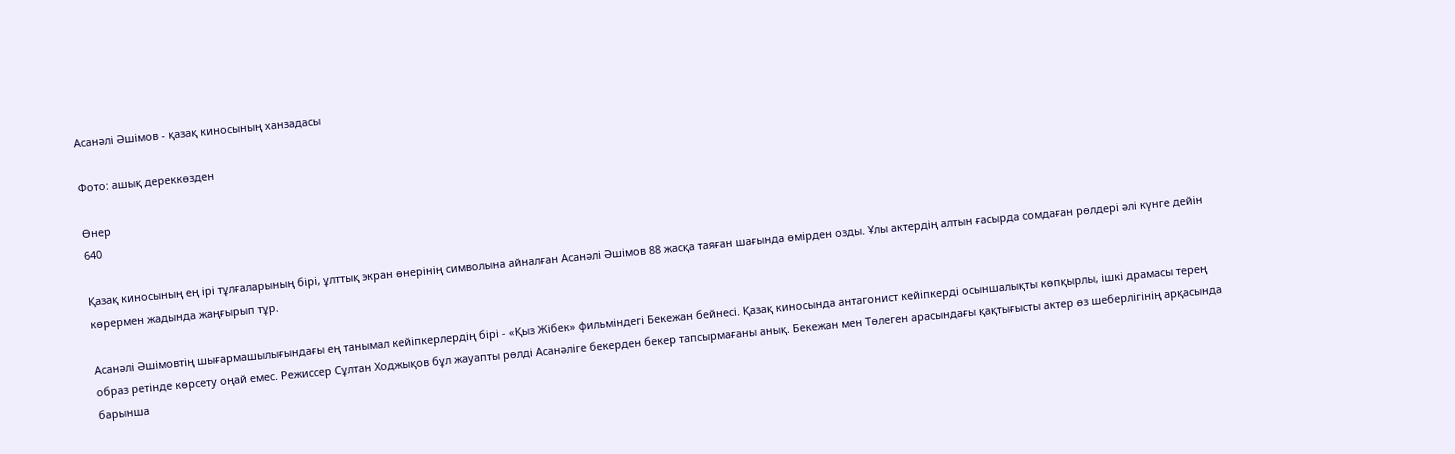Асанәлі Әшімов - қазақ киносының ханзадасы

Фото: ашық дереккөзден

Өнер
640

Қазақ киносының ең ірі тұлғаларының бірі, ұлттық экран өнерінің символына айналған Асанәлі Әшімов 88 жасқа таяған шағында өмірден озды. Ұлы актердің алтын ғасырда сомдаған рөлдері әлі күнге дейін көрермен жадында жаңғырып тұр.

Асанәлі Әшімовтің шығармашылығындағы ең танымал кейіпкерлердің бірі - «Қыз Жібек» фильміндегі Бекежан бейнесі. Қазақ киносында антагонист кейіпкерді осыншалықты көпқырлы, ішкі драмасы терең образ ретінде көрсету оңай емес. Режиссер Сұлтан Ходжықов бұл жауапты рөлді Асанәліге бекерден бекер тапсырмағаны анық. Бекежан мен Төлеген арасындағы қақтығысты актер өз шеберлігінің арқасында барынша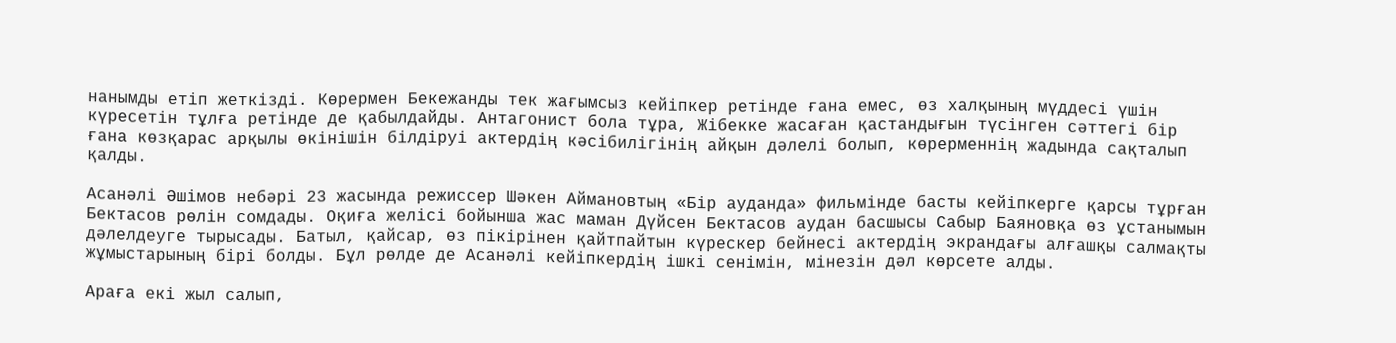нанымды етіп жеткізді. Көрермен Бекежанды тек жағымсыз кейіпкер ретінде ғана емес, өз халқының мүддесі үшін күресетін тұлға ретінде де қабылдайды. Антагонист бола тұра, Жібекке жасаған қастандығын түсінген сәттегі бір ғана көзқарас арқылы өкінішін білдіруі актердің кәсібилігінің айқын дәлелі болып, көрерменнің жадында сақталып қалды.

Асанәлі Әшімов небәрі 23 жасында режиссер Шәкен Аймановтың «Бір ауданда» фильмінде басты кейіпкерге қарсы тұрған Бектасов рөлін сомдады. Оқиға желісі бойынша жас маман Дүйсен Бектасов аудан басшысы Сабыр Баяновқа өз ұстанымын дәлелдеуге тырысады. Батыл, қайсар, өз пікірінен қайтпайтын күрескер бейнесі актердің экрандағы алғашқы салмақты жұмыстарының бірі болды. Бұл рөлде де Асанәлі кейіпкердің ішкі сенімін, мінезін дәл көрсете алды.

Араға екі жыл салып,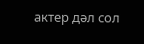актер дәл сол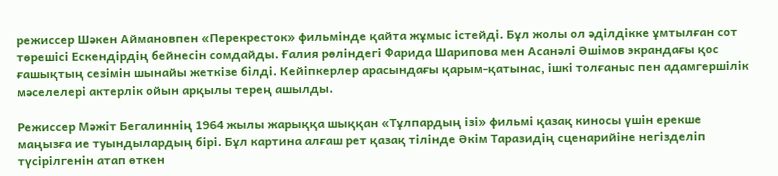режиссер Шәкен Аймановпен «Перекресток» фильмінде қайта жұмыс істейді. Бұл жолы ол әділдікке ұмтылған сот төрешісі Ескендірдің бейнесін сомдайды. Ғалия рөліндегі Фарида Шарипова мен Асанәлі Әшімов экрандағы қос ғашықтың сезімін шынайы жеткізе білді. Кейіпкерлер арасындағы қарым-қатынас, ішкі толғаныс пен адамгершілік мәселелері актерлік ойын арқылы терең ашылды.

Режиссер Мәжіт Бегалиннің 1964 жылы жарыққа шыққан «Тұлпардың ізі» фильмі қазақ киносы үшін ерекше маңызға ие туындылардың бірі. Бұл картина алғаш рет қазақ тілінде Әкім Таразидің сценарийіне негізделіп түсірілгенін атап өткен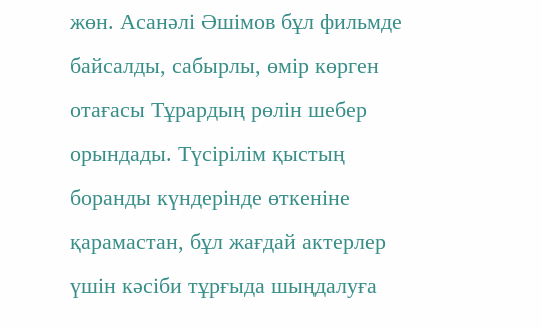жөн. Асанәлі Әшімов бұл фильмде байсалды, сабырлы, өмір көрген отағасы Тұрардың рөлін шебер орындады. Түсірілім қыстың боранды күндерінде өткеніне қарамастан, бұл жағдай актерлер үшін кәсіби тұрғыда шыңдалуға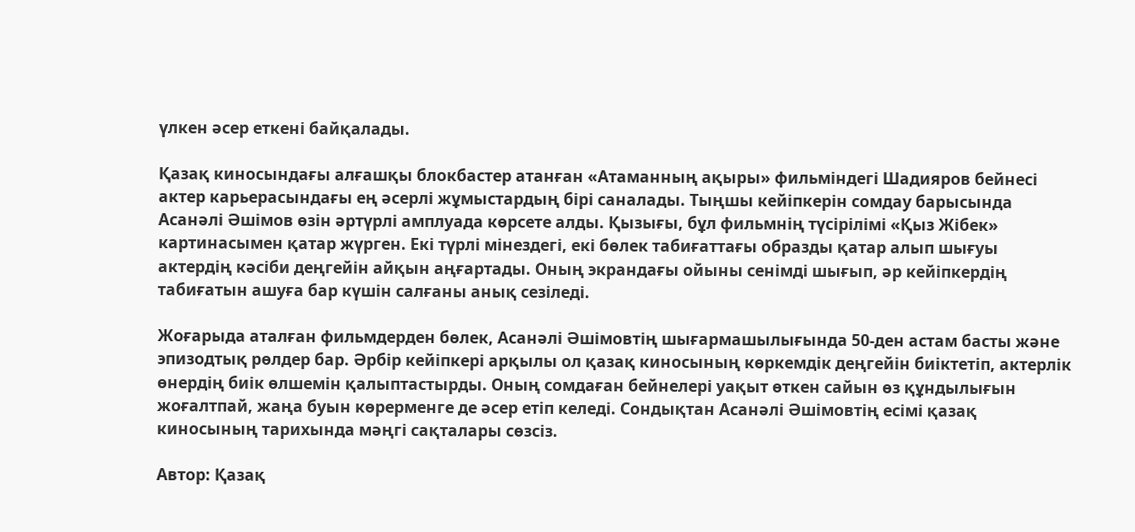үлкен әсер еткені байқалады.

Қазақ киносындағы алғашқы блокбастер атанған «Атаманның ақыры» фильміндегі Шадияров бейнесі актер карьерасындағы ең әсерлі жұмыстардың бірі саналады. Тыңшы кейіпкерін сомдау барысында Асанәлі Әшімов өзін әртүрлі амплуада көрсете алды. Қызығы, бұл фильмнің түсірілімі «Қыз Жібек» картинасымен қатар жүрген. Екі түрлі мінездегі, екі бөлек табиғаттағы образды қатар алып шығуы актердің кәсіби деңгейін айқын аңғартады. Оның экрандағы ойыны сенімді шығып, әр кейіпкердің табиғатын ашуға бар күшін салғаны анық сезіледі.

Жоғарыда аталған фильмдерден бөлек, Асанәлі Әшімовтің шығармашылығында 50-ден астам басты және эпизодтық рөлдер бар. Әрбір кейіпкері арқылы ол қазақ киносының көркемдік деңгейін биіктетіп, актерлік өнердің биік өлшемін қалыптастырды. Оның сомдаған бейнелері уақыт өткен сайын өз құндылығын жоғалтпай, жаңа буын көрерменге де әсер етіп келеді. Сондықтан Асанәлі Әшімовтің есімі қазақ киносының тарихында мәңгі сақталары сөзсіз.

Автор: Қазақ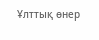Ұлттық өнер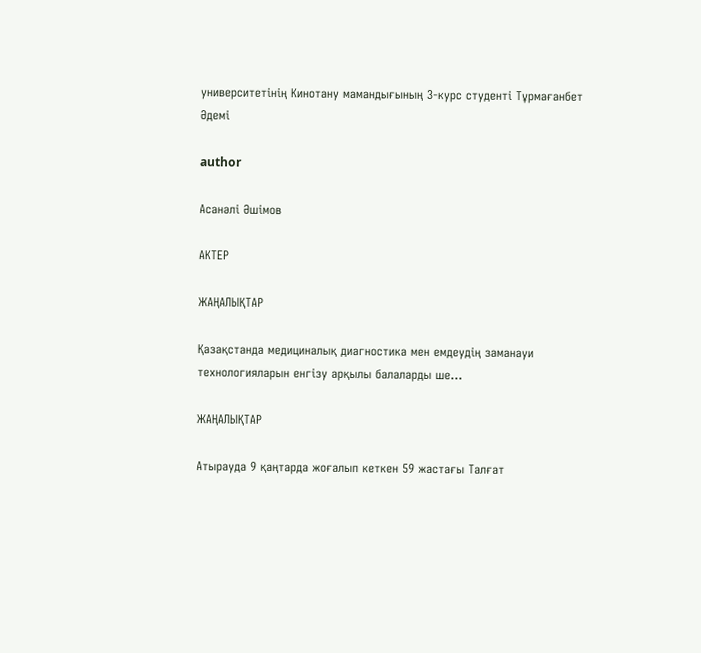университетінің Кинотану мамандығының 3-курс студенті Тұрмағанбет Әдемі

author

Асанәлі Әшімов

АКТЕР

ЖАҢАЛЫҚТАР

Қазақстанда медициналық диагностика мен емдеудің заманауи технологияларын енгізу арқылы балаларды ше...

ЖАҢАЛЫҚТАР

Атырауда 9 қаңтарда жоғалып кеткен 59 жастағы Талғат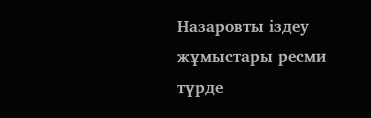Назаровты іздеу жұмыстары ресми түрде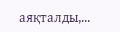аяқталды,...